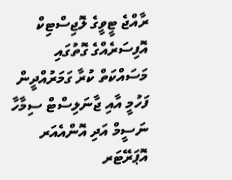ރާއްޖެ ޓީވީގެ ލޮޖިސްޓިކް އޮފިސަރެއްގެ ގޮތުގައި މަސައްކަތް ކުރާ ގަމަރުއްދީން ފަހުމީ އާއި ޖާނަލިސްޓް ސިމާހާ ނަސީމް އަދި އޮންއެއަރ އޮޕަރޭޓަރ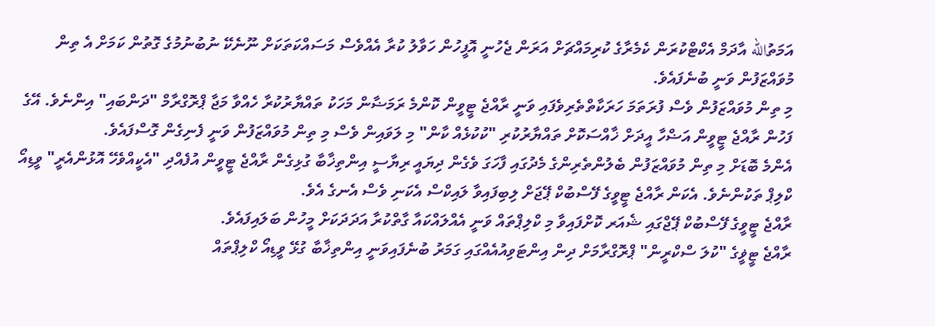އަމަތުالله އާދަމް އެކްޓްކުރަން ކެމެރާގެ ކުރިމައްޗަށް އަރަން ޖެހުނީ އޮފީހުން ހަވާލު ކުރާ އެއްވެސް މަސައްކަތަކަށް ނޫނެކޭ ނުބުނުމުގެ ގޮތުން ކަމަށް އެ ތިން މުވައްޒަފުން ވަނީ ބުނެފައެވެ.
މި ތިން މުވައްޒަފުން ވެސް ފުރަތަމަ ހަރަކާތްތެރިވެފައި ވަނީ ރާއްޖެ ޓީވީން ކޮންމެ ރަމަޟާން މަހަކު ތައްޔާރުކުރާ ހެއްވާ މަޖާ ޕްރޮގްރާމް "ދަންބައި" އިންނެވެ. އޭގެ ފަހުން ރާއްޖެ ޓީވީން އަޟްހާ އީދަށް ޚާއްސަކޮށް ތައްޔާރުކުރި "ކުކުޅެއް ކާން" މި ލަވައިން ވެސް މި ތިން މުވައްޒަފުން ވަނީ ފެނިގެން ގޮސްފައެވެ.
އެންމެ ބޮޑަށް މި ތިން މުވައްޒަފުން ބެލުންތެރިންގެ މެދުގައި ފާހަގަ ވެގެން ދިޔައީ ރިޔާސީ އިންތިޚާބާ ގުޅިގެން ރާއްޖެ ޓީވީން އުފެއްދި "އެކީއްވެހޭ އޮޅުންއެރީ" ވީޑިއޯ ކްލިޕް ތަކުންނެވެ. އެކަން ރާއްޖެ ޓީވީގެ ފޭސްބުކް ޕޭޖަށް ލިބިފައިވާ ލައިކްސް އެކަނި ވެސް އެނގެ އެވެ.
ރާއްޖެ ޓީވީގެ ފޭސްބުކް ޕޭޖްގައި ޝެއަރ ކޮށްފައިވާ މި ކްލިޕްތައް ވަނީ އެއްލައްކައާ ގާތްކުރާ އަދަދަކަށް މީހުން ބަލައިފައެވެ.
ރާއްޖެ ޓީޥީގެ "ކުލަ ސްކްރީން" ޕްރޮގްރާމަށް ދިން އިންޓަވިއުއެއްގައި ގަމަރު ބުނެފައިވަނީ އިންތިޚާބާ ގުޅޭ ވީޑިއޯ ކްލިޕްތައް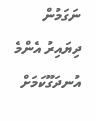ނަގަމުން ދިޔައިރު އެންމެ އުނދަގޫކަމަށް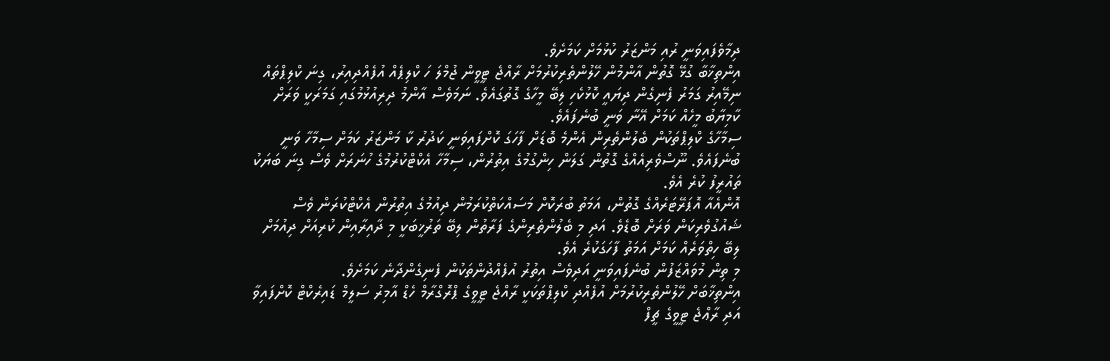ދިމާވެފައިވަނީ ރުއި މަންޒަރު ކުޅުމަށް ކަމަށެވެ.
އިންތިޚާބާ ގުޅޭ ގޮތުން އާންމުން ހޭލުންތެރިކުރުމަށް ރާއްޖެ ޓީވީން ޖުމްލަ ހަ ކްލިޕެއް އުފެއްދިއިރު، ގިނަ ކްލިޕްތައް ނިމޭއިރު ގަމަރު ފެނިގެން ދިޔައީ ކޮޅުކެހި ލިބޭ މީހާގެ ގޮތުގައެވެ. ނަމަވެސް އާންމު ދިރިއުޅުމުގައި ގަމަރަކީ ވަރަށް ކާމިޔާބު މީހެއް ކަމަށް އޭނާ ވަނީ ބުނެފައެވެ.
ސިމާހާގެ ކްލިޕްތަކުން ބެލުންތެރިން އެންމެ ބޮޑަށް ފާހަގަ ކޮށްފައިވަނީ ކަދުރު ކާ މަންޒަރު ކަމަށް ސިމާހާ ވަނީ ބުނެފައެވެ. ނޫސްވެރިއެއްގެ ގޮތުން ގަލަން ހިންގުމުގެ އިތުރުން، ސިމާހާ އެކްޓްކުރުމުގެ ހުނަރަށް ވެސް ގިނަ ބަޔަކު ތައުރީފު ކުރެ އެވެ.
އޮންއެއާ އޮޕަރޭޓަރެއްގެ ގޮތުން، އަމަތު ބުރަކޮށް މަސައްކަތްކުރަމުން ދިއުމުގެ އިތުރުން އެކްޓްކުރަން ވެސް ޝައުގުވެރިކަން ވަރަށް ބޮޑެވެ. އަދި މި ބެލުންތެރިންގެ ފަރާތުން ލިބޭ ތަރުޚީބަކީ މި ދާއިރާއިން ކުރިއަށް ދިއުމަށް ލިބޭ ހިތްވަރެއް ކަމަށް އަމަތު ފާހަގަކުރެ އެވެ.
މި ތިން މުވައްޒަފުން ބުނެފައިވަނީ އަދިވެސް އިތުރު އުފެއްދުންތަކުން ފެނިގެންދާނެ ކަމަށެވެ.
އިންތިޚާބަށް ހޭލުންތެރިކުރުމަށް އުފެއްދި ކްލިޕްތަކަކީ ރާއްޖެ ޓީވީގެ ޕްރޮގްރާމް ހެޑް އާމިރު ސަލީމް ޑައިރެކްޓް ކޮށްފައިވާ އަދި ރާޢްޖެ ޓީވީގެ ޗީފް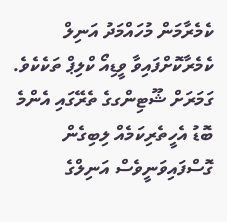ކެމެރާމަން މުހައްމަދު އަނިލް ކެމެރާކޮށްފައިވާ ވީޑިއޯ ކްލިޕް ތަކެކެވެ. ގަމަރަށް ޝޫޓިންގގެ ތެރޭގައި އެންމެ ބޮޑު އެހީތެރިކަމެއް ލިބިގެން ގޮސްފައިވަނީވެސް އަނިލްގެ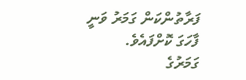ފަރާތުންކަން ގަމަރު ވަނީ ފާހަގަ ކޮށްފައެވެ.
ގަމަރުގެ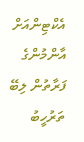އެކްޓިންއަށް އާންމުންގެ ފަރާތުން ލިބޭ ތަރުހީބު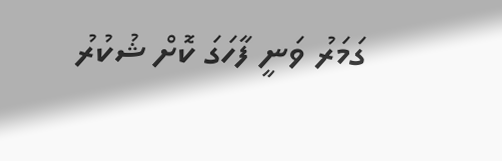ގަމަރު ވަނީ ފާހަގަ ކޮށް ޝުކުރު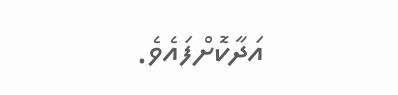އަދާކޮށްފައެވެ.